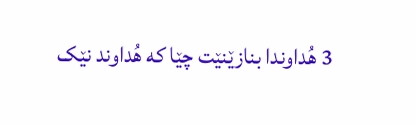3 هُداوندا بنازێنێت چێا که هُداوند نێک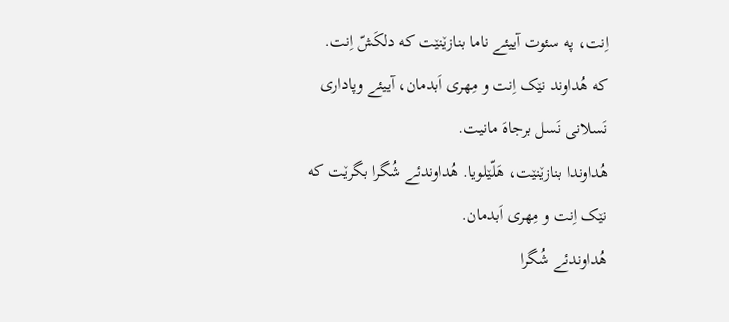اِنت، په سئوت آییئے ناما بنازێنێت که دلکَشّ اِنت.
که هُداوند نێک اِنت و مِهری اَبدمان، آییئے وپاداری نَسلانی نَسل برجاهَ مانیت.
هُداوندا بنازێنێت، هَلّێلویا. هُداوندئے شُگرا بگرێت که نێک اِنت و مِهری اَبدمان.
هُداوندئے شُگرا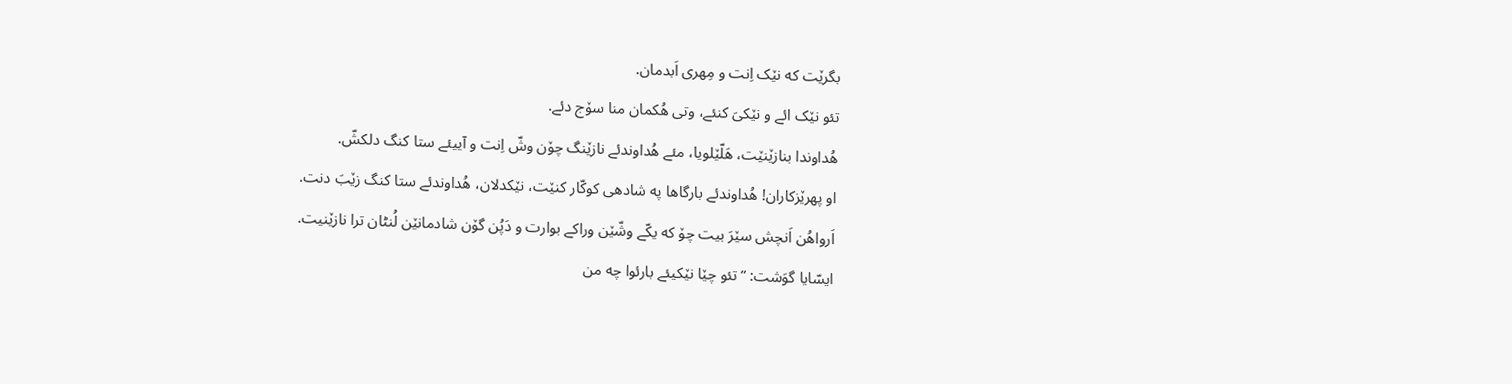بگرێت که نێک اِنت و مِهری اَبدمان.
تئو نێک ائے و نێکیَ کنئے، وتی هُکمان منا سۆج دئے.
هُداوندا بنازێنێت، هَلّێلویا، مئے هُداوندئے نازێنگ چۆن وشّ اِنت و آییئے ستا کنگ دلکشّ.
او پهرێزکاران! هُداوندئے بارگاها په شادهی کوکّار کنێت، نێکدلان، هُداوندئے ستا کنگ زێبَ دنت.
اَرواهُن اَنچش سێرَ بیت چۆ که یکّے وشّێن وراکے بوارت و دَپُن گۆن شادمانێن لُنٹان ترا نازێنیت.
ایسّایا گوَشت: ”تئو چێا نێکیئے بارئوا چه من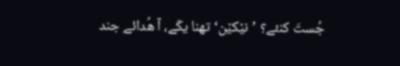جُستَ کنئے؟ ’نێکێن‘ تهنا یکّے، آ هُدائے جند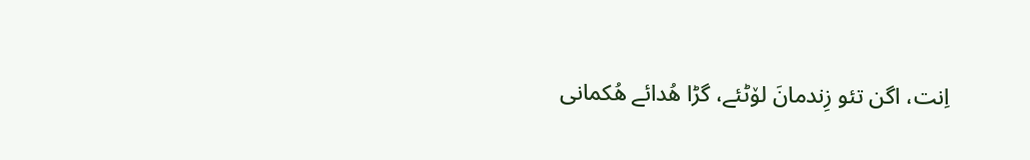اِنت، اگن تئو زِندمانَ لۆٹئے، گڑا هُدائے هُکمانی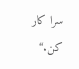سرا کار کن.“